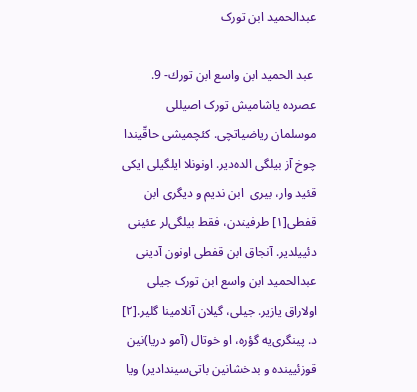عبدالحمید ابن تورک

 عبد الحمید ابن واسع ابن تورك- 9. عصرده یاشامیش تورک اصیللی موسلمان ریاضیاتچی. کئچمیشی حاقّیندا چوخ آز بیلگی الده‌دیر. اونونلا ایلگیلی ایکی قئید وار، بیری  ابن ندیم و دیگری ابن قفطی[۱] طرفیندن، فقط بیلگی‌لر عئینی دئییلدیر. آنجاق ابن قفطی اونون آدینی  عبدالحمید ابن واسع ابن تورک جیلی اولاراق یازیر. جیلی، گیلان آنلامینا گلیر.[۲] د. پینگری‌یه گؤره، او خوتال (آمو دریا)نین قوزئیینده و بدخشانین باتی‌سیندادیر) ویا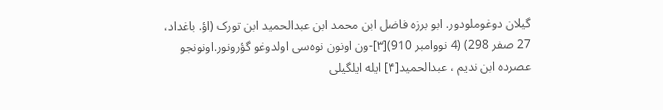گیلان دوغوملودور. ابو برزه فاضل ابن محمد ابن عبدالحمید ابن تورک (اؤ. باغداد، 27 صفر 298) (4 نووامبر 910)[۳]-ون اونون نوه‌سی اولدوغو گؤرونور.اونونجو عصرده ابن ندیم ، عبدالحمید[۴] ایله ایلگیلی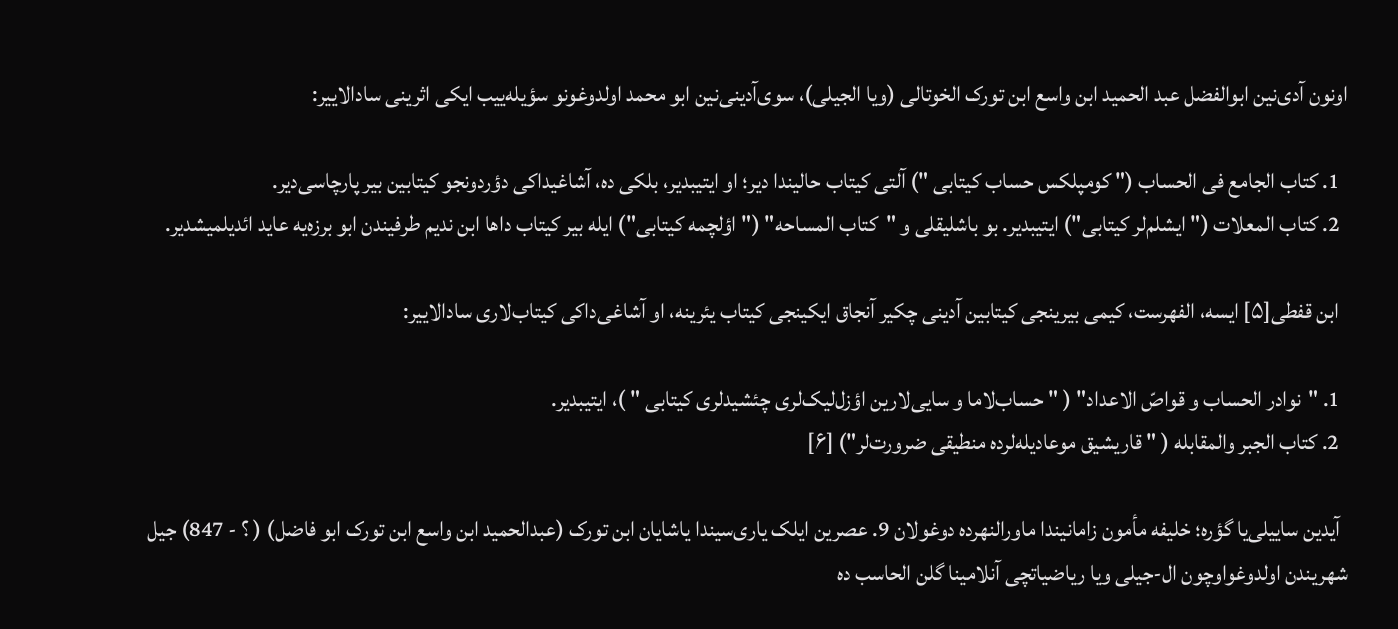اونون آدی‌نین ابوالفضل عبد الحمید ابن واسع ابن تورک الخوتالی (ویا الجیلی)، سوی‌آدینی‌نین ابو محمد اولدوغونو سؤیله‌ییب ایکی اثرینی سادالاییر:

  1. کتاب الجامع فی الحساب (" کومپلکس حساب کیتابی ") آلتی کیتاب حالیندا دیر؛ او ایتیبدیر، بلکی ده، آشاغیداکی دؤردونجو کیتابین بیر پارچاسی‌دیر.
  2. کتاب المعلات (" ایشلم‌لر کیتابی") ایتیبدیر. بو باشلیقلی و "کتاب المساحه" ("اؤلچمه کیتابی") ایله بیر کیتاب داها ابن ندیم طرفیندن ابو برزه‌یه عاید ائدیلمیشدیر.

  ابن قفطی[۵] ایسه، الفهرست، کیمی بیرینجی کیتابین آدینی چکیر آنجاق ایکینجی کیتاب یئرینه، او آشاغی‌داکی کیتاب‌لاری سادالاییر:

  1. "نوادر الحساب و قواصّ الاعداد" ( " حساب‌لاما و سایی‌لارین اؤزل‌لیک‌لری چئشیدلری کیتابی " )، ایتیبدیر.
  2. کتاب الجبر والمقابله ( " قاریشیق موعادیله‌لرده منطیقی ضرورت‌لر") [۶]

  آیدین ساییلی‌یا گؤره؛ خلیفه مأمون زامانیندا ماورالنهرده دوغولان 9. عصرین ایلک یاری‌سیندا یاشایان ابن تورک (عبدالحمید ابن واسع ابن تورک ابو فاضل) ( ؟ - 847) جیل شهریندن اولدوغواوچون ال-جیلی ویا ریاضیاتچی آنلامینا گلن الحاسب ده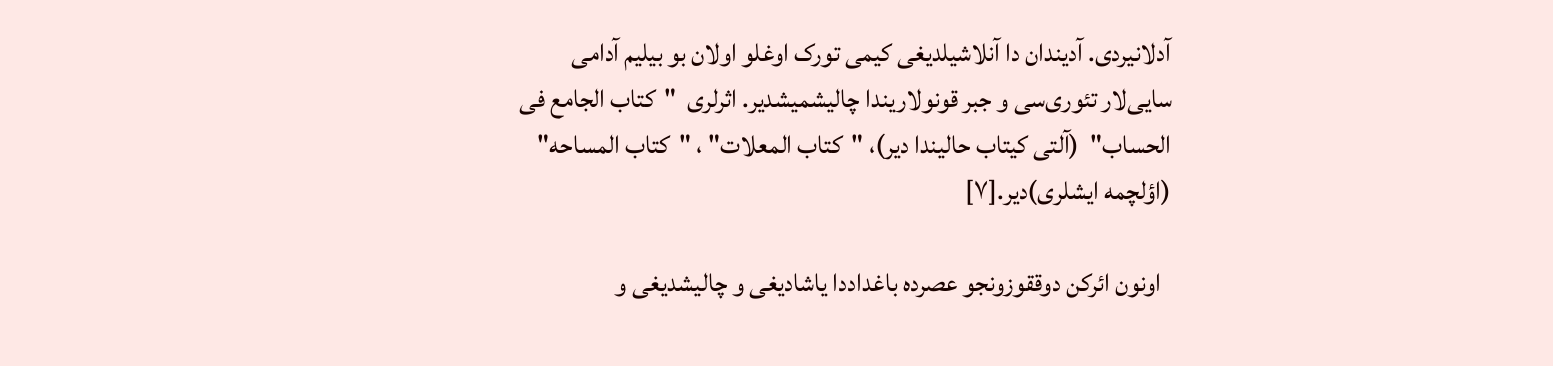آدلانیردی. آدیندان دا آنلاشیلدیغی کیمی تورک اوغلو اولان بو بیلیم آدامی سایی‌لار تئوری‌سی و جبر قونولاریندا چالیشمیشدیر. اثرلری  "کتاب الجامع فی الحساب‌"  (آلتی کیتاب حالیندا دیر)، "کتاب المعلات" ، "کتاب المساحه"  (اؤلچمه ایشلری)دیر.[۷]

  اونون ائرکن دوققوزونجو عصرده باغداددا یاشادیغی و چالیشدیغی و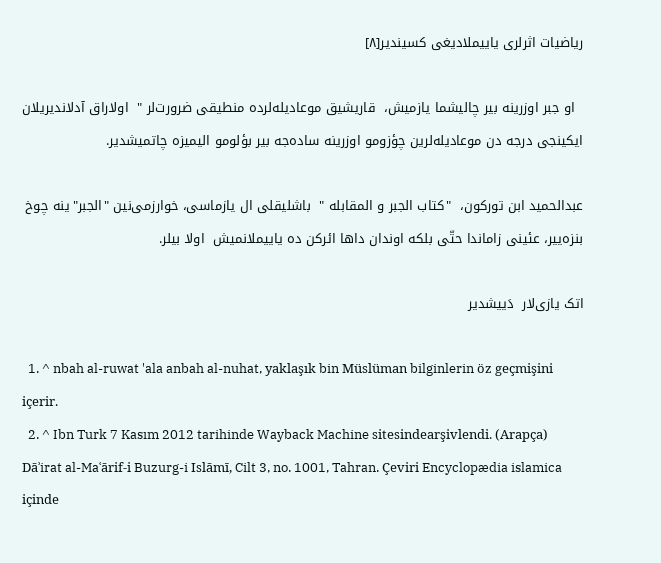ریاضیات اثرلری یاییملادیغی کسیندیر[۸]

  او جبر اوزرینه بیر چالیشما یازمیش،  قاریشیق موعادیله‌لرده منطیقی ضرورت‌لر "  اولاراق آدلاندیریلان ایکینجی درجه دن موعادیله‌لرین چؤزومو اوزرینه ساده‌جه بیر بؤلومو الیمیزه چاتمیشدیر.

عبدالحمید ابن تورکون،  "کتاب الجبر و المقابله "  باشلیقلی ال یازماسی، خوارزمی‌نین "الجبر"ینه چوخ بنزه‌ییر، عئینی زاماندا حتّی بلکه اوندان داها ائرکن ده یاییملانمیش  اولا بیلر.

اتک یاز‌ی‌لار  دَییشدیر

  1. ^ nbah al-ruwat 'ala anbah al-nuhat, yaklaşık bin Müslüman bilginlerin öz geçmişini içerir.
  2. ^ Ibn Turk 7 Kasım 2012 tarihinde Wayback Machine sitesindearşivlendi. (Arapça) Dāʾirat al-Maʿārif-i Buzurg-i Islāmī, Cilt 3, no. 1001, Tahran. Çeviri Encyclopædia islamica içinde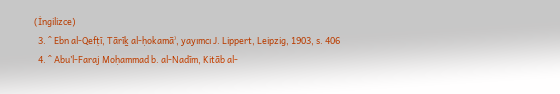(İngilizce)
  3. ^ Ebn al-Qefṭī, Tārīḵ al-ḥokamāʾ, yayımcı J. Lippert, Leipzig, 1903, s. 406
  4. ^ Abu’l-Faraj Moḥammad b. al-Nadīm, Kitāb al-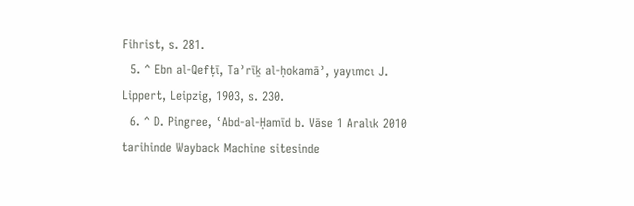Fihrist, s. 281.
  5. ^ Ebn al-Qefṭī, Taʾrīḵ al-ḥokamāʾ, yayımcı J. Lippert, Leipzig, 1903, s. 230.
  6. ^ D. Pingree, ʿAbd-al-Ḥamīd b. Vāse 1 Aralık 2010 tarihinde Wayback Machine sitesinde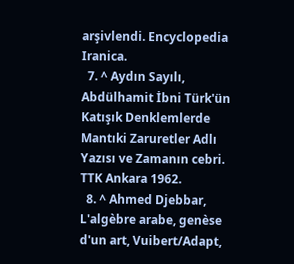arşivlendi. Encyclopedia Iranica.
  7. ^ Aydın Sayılı, Abdülhamit İbni Türk'ün Katışık Denklemlerde Mantıki Zaruretler Adlı Yazısı ve Zamanın cebri. TTK Ankara 1962.
  8. ^ Ahmed Djebbar, L'algèbre arabe, genèse d'un art, Vuibert/Adapt,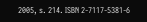2005, s. 214. ISBN 2-7117-5381-6